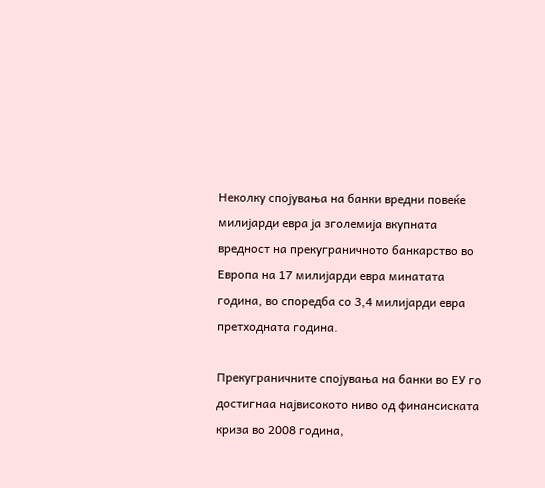Неколку спојувања на банки вредни повеќе милијарди евра ја зголемија вкупната вредност на прекуграничното банкарство во Европа на 17 милијарди евра минатата година, во споредба со 3,4 милијарди евра претходната година.

Прекуграничните спојувања на банки во ЕУ го достигнаа највисокото ниво од финансиската криза во 2008 година,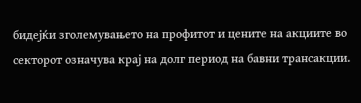бидејќи зголемувањето на профитот и цените на акциите во секторот означува крај на долг период на бавни трансакции.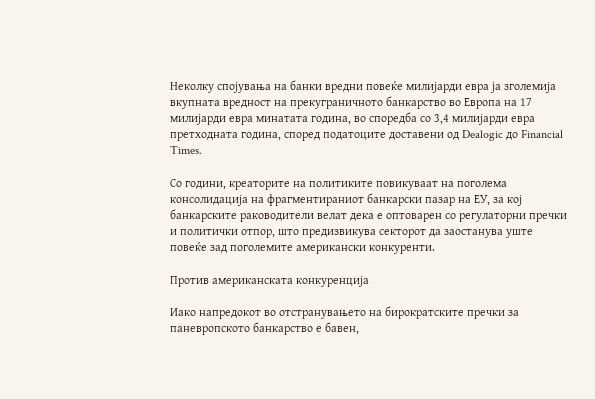Неколку спојувања на банки вредни повеќе милијарди евра ја зголемија вкупната вредност на прекуграничното банкарство во Европа на 17 милијарди евра минатата година, во споредба со 3,4 милијарди евра претходната година, според податоците доставени од Dealogic до Financial Times.

Со години, креаторите на политиките повикуваат на поголема консолидација на фрагментираниот банкарски пазар на ЕУ, за кој банкарските раководители велат дека е оптоварен со регулаторни пречки и политички отпор, што предизвикува секторот да заостанува уште повеќе зад поголемите американски конкуренти.

Против американската конкуренција

Иако напредокот во отстранувањето на бирократските пречки за паневропското банкарство е бавен,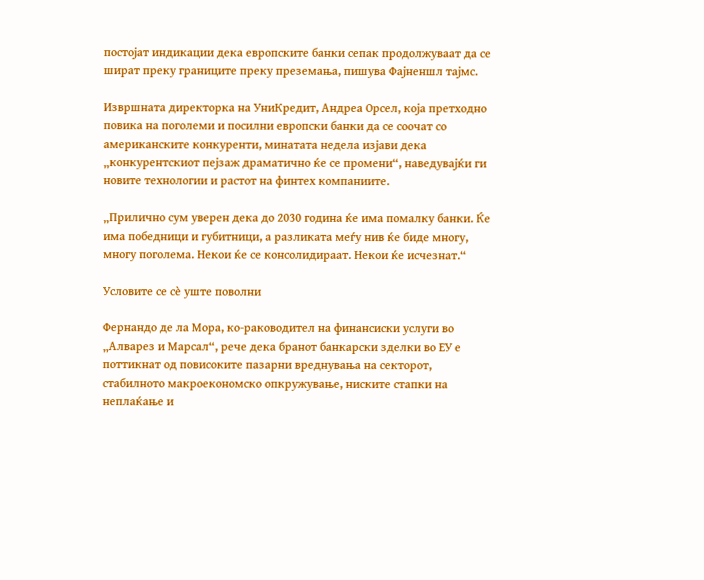постојат индикации дека европските банки сепак продолжуваат да се шират преку границите преку преземања, пишува Фајненшл тајмс.

Извршната директорка на УниКредит, Андреа Орсел, која претходно повика на поголеми и посилни европски банки да се соочат со американските конкуренти, минатата недела изјави дека „конкурентскиот пејзаж драматично ќе се промени“, наведувајќи ги новите технологии и растот на финтех компаниите.

„Прилично сум уверен дека до 2030 година ќе има помалку банки. Ќе има победници и губитници, а разликата меѓу нив ќе биде многу, многу поголема. Некои ќе се консолидираат. Некои ќе исчезнат.“

Условите се сè уште поволни

Фернандо де ла Мора, ко-раководител на финансиски услуги во „Алварез и Марсал“, рече дека бранот банкарски зделки во ЕУ е поттикнат од повисоките пазарни вреднувања на секторот, стабилното макроекономско опкружување, ниските стапки на неплаќање и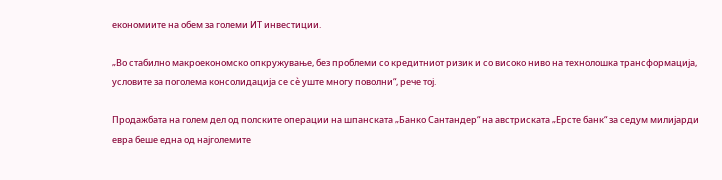економиите на обем за големи ИТ инвестиции.

„Во стабилно макроекономско опкружување, без проблеми со кредитниот ризик и со високо ниво на технолошка трансформација, условите за поголема консолидација се сè уште многу поволни“, рече тој.

Продажбата на голем дел од полските операции на шпанската „Банко Сантандер“ на австриската „Ерсте банк“ за седум милијарди евра беше една од најголемите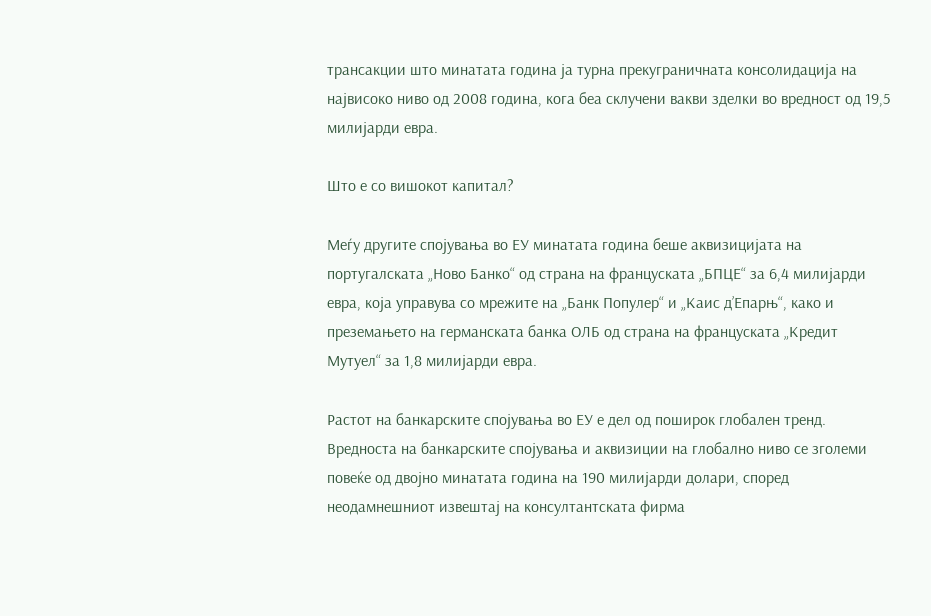трансакции што минатата година ја турна прекуграничната консолидација на највисоко ниво од 2008 година, кога беа склучени вакви зделки во вредност од 19,5 милијарди евра.

Што е со вишокот капитал?

Меѓу другите спојувања во ЕУ минатата година беше аквизицијата на португалската „Ново Банко“ од страна на француската „БПЦЕ“ за 6,4 милијарди евра, која управува со мрежите на „Банк Популер“ и „Каис д’Епарњ“, како и преземањето на германската банка OЛБ од страна на француската „Кредит Мутуел“ за 1,8 милијарди евра.

Растот на банкарските спојувања во ЕУ е дел од поширок глобален тренд. Вредноста на банкарските спојувања и аквизиции на глобално ниво се зголеми повеќе од двојно минатата година на 190 милијарди долари, според неодамнешниот извештај на консултантската фирма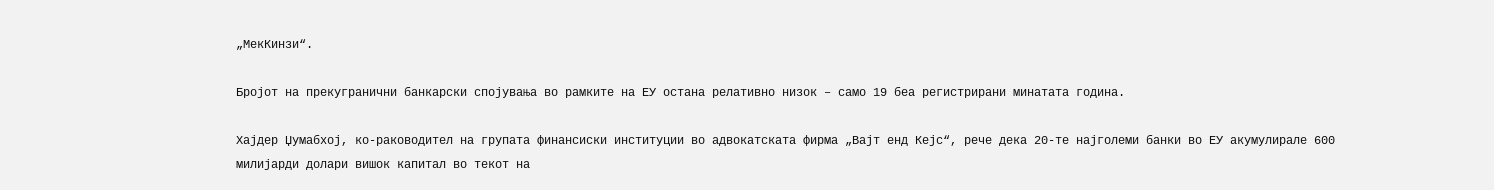„МекКинзи“.

Бројот на прекугранични банкарски спојувања во рамките на ЕУ остана релативно низок – само 19 беа регистрирани минатата година.

Хајдер Џумабхој, ко-раководител на групата финансиски институции во адвокатската фирма „Вајт енд Кејс“, рече дека 20-те најголеми банки во ЕУ акумулирале 600 милијарди долари вишок капитал во текот на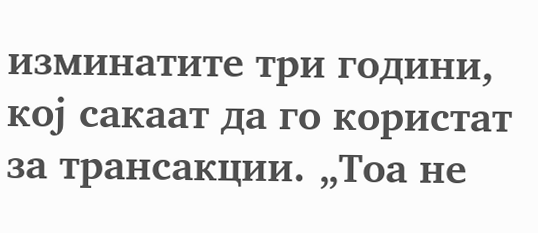изминатите три години, кој сакаат да го користат за трансакции. „Тоа не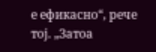е ефикасно“, рече тој. „Затоа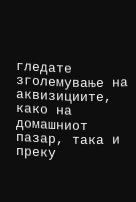гледате зголемување на аквизициите, како на домашниот пазар, така и преку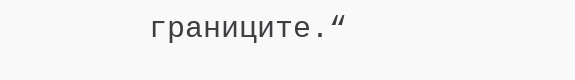границите.“